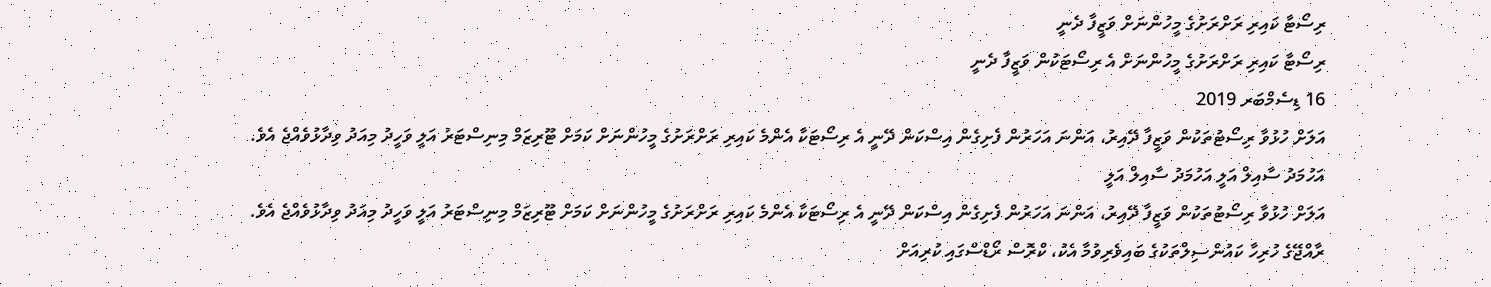ރިސޯޓާ ކައިރި ރަށްރަށުގެ މީހުންނަށް ވަޒީފާ ދެނީ
ރިސޯޓާ ކައިރި ރަށްރަށުގެ މީހުންނަށް އެ ރިސޯޓަކުން ވަޒީފާ ދެނީ
16 ޑިސެމްބަރ 2019
އަލަށް ހުޅުވާ ރިސޯޓުތަކުން ވަޒީފާ ދޭއިރު، އަންނަ އަހަރުން ފެށިގެން އިސްކަން ދޭނީ އެ ރިސޯޓަކާ އެންމެ ކައިރި ރަށްރަށުގެ މީހުންނަށް ކަމަށް ޓޫރިޒަމް މިނިސްޓަރު އަލީ ވަހީދު މިއަދު ވިދާޅުވެއްޖެ އެވެ.
އަހުމަދު ސާއިލް އަލީ އަހުމަދު ސާއިލް އަލީ
އަލަށް ހުޅުވާ ރިސޯޓުތަކުން ވަޒީފާ ދޭއިރު، އަންނަ އަހަރުން ފެށިގެން އިސްކަން ދޭނީ އެ ރިސޯޓަކާ އެންމެ ކައިރި ރަށްރަށުގެ މީހުންނަށް ކަމަށް ޓޫރިޒަމް މިނިސްޓަރު އަލީ ވަހީދު މިއަދު ވިދާޅުވެއްޖެ އެވެ.
ރާއްޖޭގެ ހުރިހާ ކައުންސިލްތަކުގެ ބައިވެރިވުމާ އެކު، ކްރޮސް ރޯޑްސްގައި ކުރިއަށް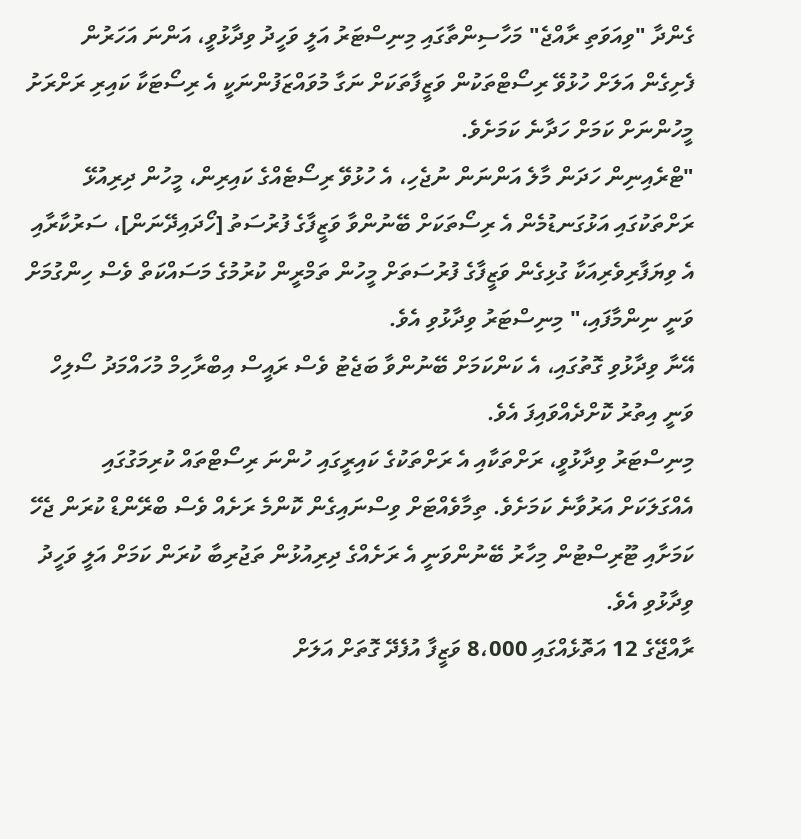ގެންދާ "ވިއަވަތި ރާއްޖެ" މަހާސިންތާގައި މިނިސްޓަރު އަލީ ވަހީދު ވިދާޅުވީ، އަންނަ އަހަރުން ފެށިގެން އަލަށް ހުޅުވޭ ރިސޯޓްތަކުން ވަޒީފާތަކަށް ނަގާ މުވައްޒަފުންނަކީ އެ ރިސޯޓަކާ ކައިރި ރަށްރަށު މީހުންނަށް ކަމަށް ހަދާނެ ކަމަށެވެ.
"ޓްރެއިނިން ހަދަން މާލެ އަންނަން ނުޖެހި، އެ ހުޅުވޭ ރިސޯޓެއްގެ ކައިރިން، މީހުން ދިރިއުޅޭ ރަށްތަކުގައި އަޅުގަނޑުމެން އެ ރިސޯތަކަށް ބޭނުންވާ ވަޒީފާގެ ފުރުސަތު [ހޯދައިދޭނަން]، ސަރުކާރާއި އެ ވިޔަފާރިވެރިއަކާ ގުޅިގެން ވަޒީފާގެ ފުރުސަތަށް މީހުން ތަމްރީން ކުރުމުގެ މަސައްކަތް ވެސް ހިންގުމަށް ވަނީ ނިންމާފައި،" މިނިސްޓަރު ވިދާޅުވި އެވެ.
އޭނާ ވިދާޅުވި ގޮތުގައި، އެ ކަންކަމަށް ބޭނުންވާ ބަޖެޓު ވެސް ރައީސް އިބްރާހިމް މުހައްމަދު ސޯލިހް ވަނީ އިތުރު ކޮށްދެއްވައިފަ އެވެ.
މިނިސްޓަރު ވިދާޅުވީ، ރަށްތަކާއި އެ ރަށްތަކުގެ ކައިރީގައި ހުންނަ ރިސޯޓްތައް ކުރިމަގުގައި އެއްގަލަކަށް އަރުވާނެ ކަމަށެވެ. ތިމާވެއްޓަށް ވިސްނައިގެން ކޮންމެ ރަށެއް ވެސް ބްރޭންޑް ކުރަން ޖެހޭ ކަމަށާއި ޓޫރިސްޓުން މިހާރު ބޭނުންވަނީ އެ ރަށެއްގެ ދިރިއުޅުން ތަޖުރިބާ ކުރަން ކަމަށް އަލީ ވަހީދު ވިދާޅުވި އެވެ.
ރާއްޖޭގެ 12 އަތޮޅެއްގައި 8،000 ވަޒީފާ އުފެދޭ ގޮތަށް އަލަށް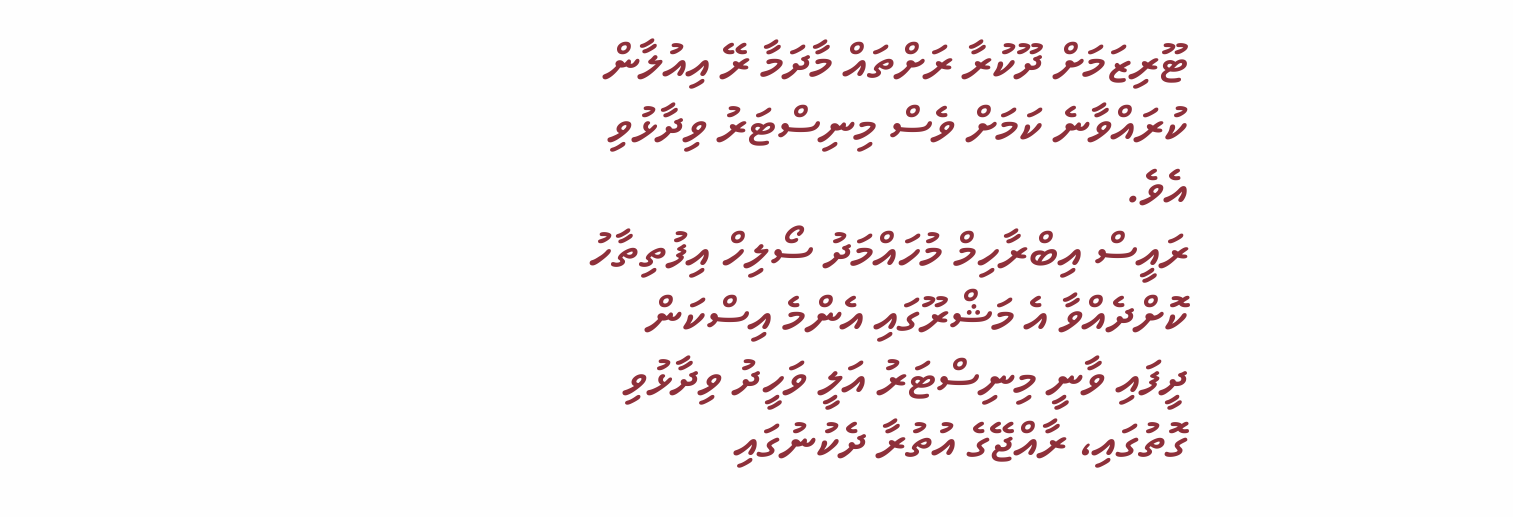ޓޫރިޒަމަށް ދޫކުރާ ރަށްތައް މާދަމާ ރޭ އިއުލާން ކުރައްވާނެ ކަމަށް ވެސް މިނިސްޓަރު ވިދާޅުވި އެވެ.
ރައީސް އިބްރާހިމް މުހައްމަދު ސޯލިހް އިފުތިތާހު ކޮށްދެއްވާ އެ މަޝްރޫގައި އެންމެ އިސްކަން ދީފައި ވާނީ މިނިސްޓަރު އަލީ ވަހީދު ވިދާޅުވި ގޮތުގައި، ރާއްޖޭގެ އުތުރާ ދެކުނުގައި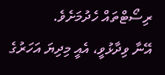ރިސޯޓްތައް ހެދުމަށެވެ.
އޭނާ ވިދާޅުވީ، އެއީ މިދިޔަ އަހަރުގެ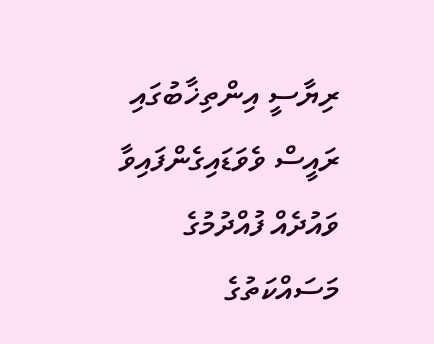ރިޔާސީ އިންތިޚާބުގައި ރައީސް ވެވަޑައިގެންފައިވާ ވައުދެއް ފުއްދުމުގެ މަސައްކަތުގެ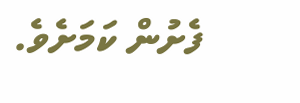ފެށުން ކަމަށެވެ.